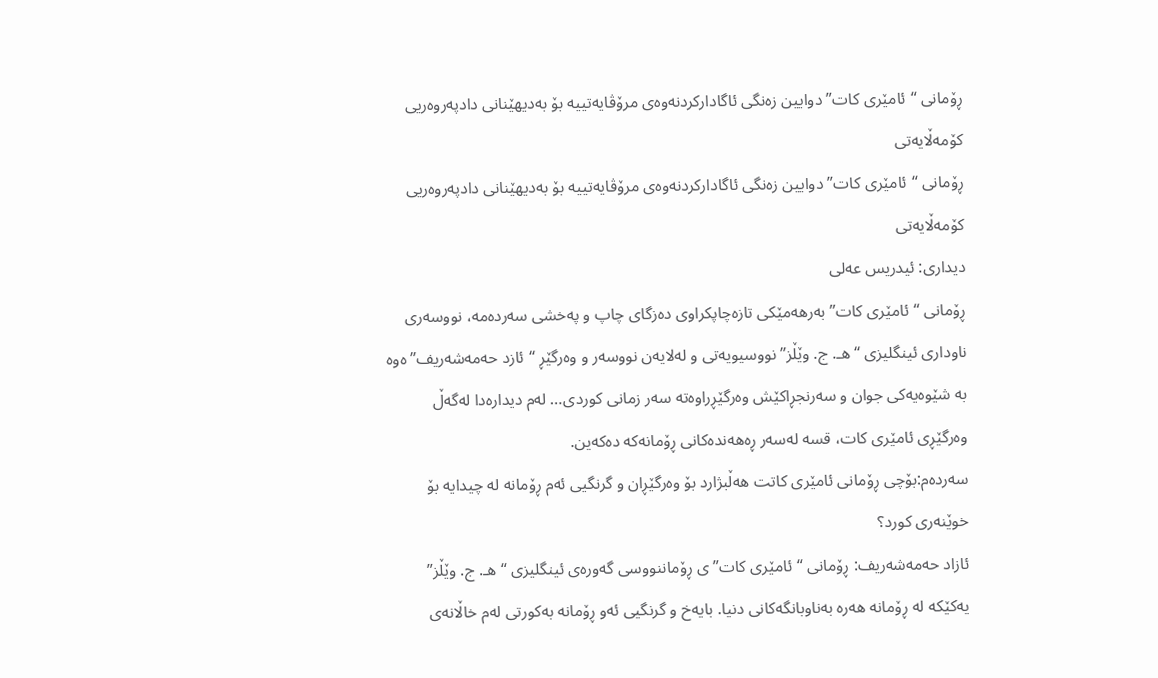ڕۆمانی “ئامێری کات” دوایین زەنگی ئاگادارکردنەوەی مرۆڤایەتییە بۆ بەدیهێنانی دادپەروەریی کۆمەڵایەتی
ڕۆمانی “ئامێری کات” دوایین زەنگی ئاگادارکردنەوەی مرۆڤایەتییە بۆ بەدیهێنانی دادپەروەریی کۆمەڵایەتی
دیداری: ئیدریس عەلی
ڕۆمانی “ئامێری کات” بەرهەمێکی تازەچاپکراوی دەزگای چاپ و پەخشی سەردەمە، نووسەری ناوداری ئینگلیزی “هـ. ج. وێڵز” نووسیویەتی و لەلایەن نووسەر و وەرگێڕ “ئازد حەمەشەریف”ەوە بە شێوەیەکی جوان و سەرنجڕاکێش وەرگێڕراوەتە سەر زمانی کوردی… لەم دیدارەدا لەگەڵ وەرگێڕی ئامێری کات، قسە لەسەر ڕەهەندەکانی ڕۆمانەکە دەکەین.
سەردەم:بۆچی ڕۆمانی ئامێری کاتت هەڵبژارد بۆ وەرگێڕان و گرنگیی ئەم ڕۆمانە لە چیدایە بۆ خوێنەری کورد؟
ئازاد حەمەشەریف: ڕۆمانی “ئامێری کات”ی ڕۆماننووسی گەورەی ئینگلیزی “هـ. ج. وێڵز” یەکێکە لە ڕۆمانە هەرە بەناوبانگەکانی دنیا. بایەخ و گرنگیی ئەو ڕۆمانە بەکورتی لەم خاڵانەی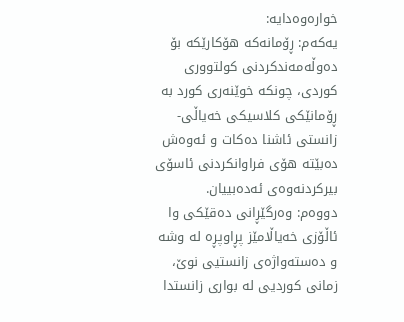خوارەوەدایە:
یەکەم: ڕۆمانەکە هۆکارێکە بۆ دەوڵەمەندکردنی کولتووری کوردی، چونکە خوێنەری کورد بە ڕۆمانێکی کلاسیکی خەیاڵی-زانستی ئاشنا دەکات و ئەوەش دەبێتە هۆی فراوانکردنی ئاسۆی بیرکردنەوەی ئەدەبییان.
دووەم: وەرگێڕانی دەقێکی وا ئاڵۆزی خەیاڵامێز پڕاوپڕە لە وشە و دەستەواژەی زانستیی نوێ، زمانی کوردیی لە بواری زانستدا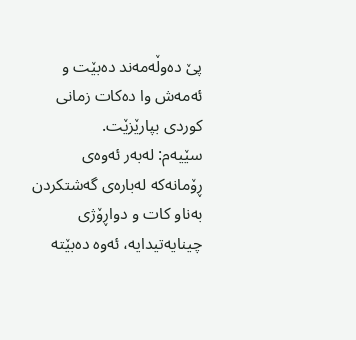پێ دەوڵەمەند دەبێت و ئەمەش وا دەکات زمانی کوردی بپارێزێت.
سێیەم: لەبەر ئەوەی ڕۆمانەکە لەبارەی گەشتکردن بەناو کات و دواڕۆژی چینایەتیدایە، ئەوە دەبێتە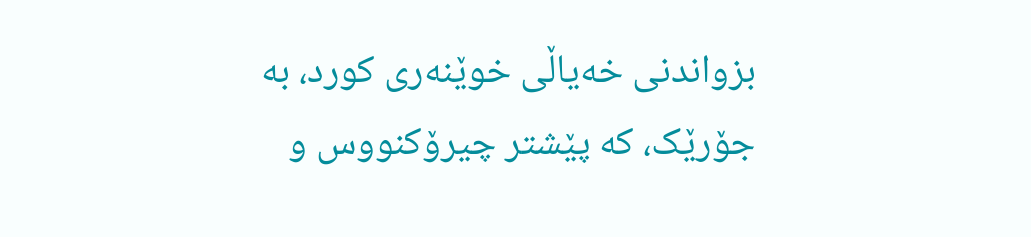بزواندنی خەیاڵی خوێنەری کورد، بە جۆرێک، کە پێشتر چیرۆکنووس و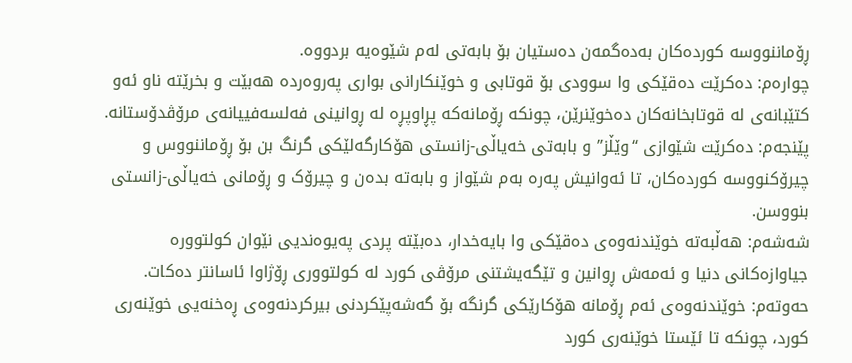ڕۆماننووسە کوردەکان بەدەگمەن دەستیان بۆ بابەتی لەم شێوەیە بردووە.
چوارەم: دەکرێت دەقێکی وا سوودی بۆ قوتابی و خوێنکارانی بواری پەروەردە هەبێت و بخرێتە ناو ئەو کتێبانەی لە قوتابخانەکان دەخوێنرێن، چونکە ڕۆمانەکە پڕاوپڕە لە ڕوانینی فەلسەفییانەی مرۆڤدۆستانە.
پێنجەم: دەکرێت شێوازی “وێڵز” و بابەتی خەیاڵی-زانستی هۆکارگەلێکی گرنگ بن بۆ ڕۆماننووس و چیرۆکنووسە کوردەکان، تا ئەوانیش پەرە بەم شێواز و بابەتە بدەن و چیرۆک و ڕۆمانی خەیاڵی-زانستی بنووسن.
شەشەم: هەڵبەتە خوێندنەوەی دەقێکی وا بایەخدار، دەبێتە پردی پەیوەندیی نێوان کولتوورە جیاوازەکانی دنیا و ئەمەش ڕوانین و تێگەیشتنی مرۆڤی کورد لە کولتووری ڕۆژاوا ئاسانتر دەکات.
حەوتەم: خوێندنەوەی ئەم ڕۆمانە هۆکارێکی گرنگە بۆ گەشەپێکردنی بیرکردنەوەی ڕەخنەیی خوێنەری کورد، چونکە تا ئێستا خوێنەری کورد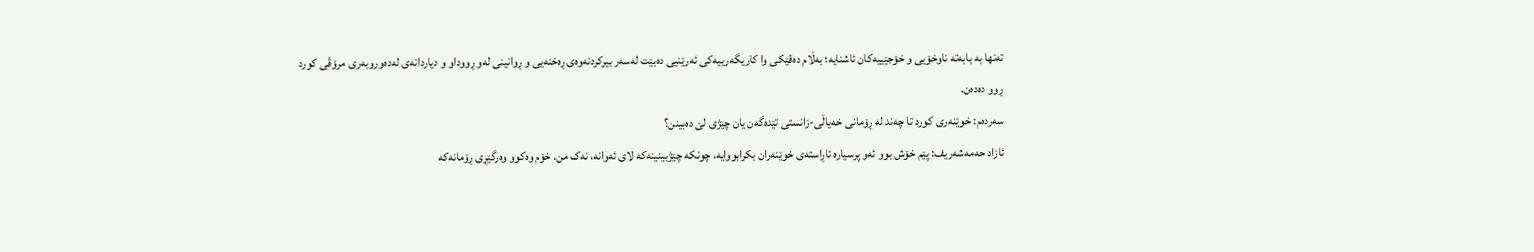تەنها بە بابەتە ناوخۆیی و خۆجێییەکان ئاشنایە؛ بەڵام دەقێکی وا کاریگەرییەکی ئەرێنیی دەبێت لەسەر بیرکردنەوەی ڕەخنەیی و ڕوانینی لەو ڕووداو و دیاردانەی لەدەوروبەری مرۆڤی کورد ڕوو دەدەن.
سەردەم: خوێنەری کورد تا چەند لە ڕۆمانی خەیاڵی-زانستی تێدەگەن یان چێژی لێ دەبینن؟
ئازاد حەمەشەریف: پێم خۆش بوو ئەو پرسیارە ئاڕاستەی خوێنەران بکرابووایە، چونکە چێژبینینەکە لای ئەوانە، نەک من. خۆم وەکوو وەرگێڕی ڕۆمانەکە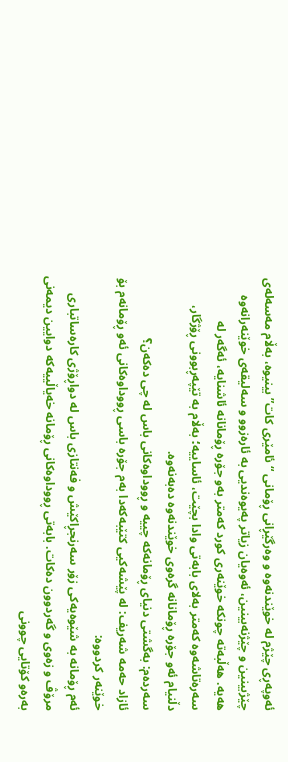ئەوپەڕی چێژم لە خوێندنەوە و وەرگێڕانی ڕۆمانی “ئامێری کات” بینیوە، بەڵام مەسەلەی چێژبینین و چێژنەبینین، ئەوەیان زیاتر پەیوەندیی بە ئارەزوو و سەلیقەی خوێنەرانەوە هەیە. هەڵبەتە چونکە خوێنەری کورد کەمتر بەو جۆرە ڕۆمانانە ئاشنایە، ئەگەر لە سەرەتاشەوە کەمتر بەلای بابەتی وادا بچێت، ئاساییە؛ بەڵام بە تێپەڕبوونی ڕۆژگار، دڵنیام ئەو جۆرە ڕۆمانانە گرەوی خوێندنەوە دەبەنەوە.
سەردەم: بەگشتی دنیای ڕۆمانەکە چییە و ڕووداوەکانی باس لە چی دەکەن؟
ئازاد حەمە شەریف: لە پێشەکیی کتێبەکەدا بەم جۆرە باسی ڕووداوەکانی ئەو ڕۆمانەم بۆ خوێنەر کردووە:
ئەم ڕۆمانە بە شێوەیەکی زۆر سەرنجڕاکێش و فەنتازی باس لە دواڕۆژی کارەساتباری مرۆڤ و زەوى و گەردوون دەکات. بابەتی ڕووداوەکانى ڕۆمانە خەیاڵییەکە دوایین دیمەنى بەرەو کۆتایی چوونى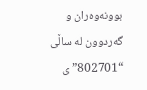بوونەوەران و گەردوون لە ساڵی “802701”ی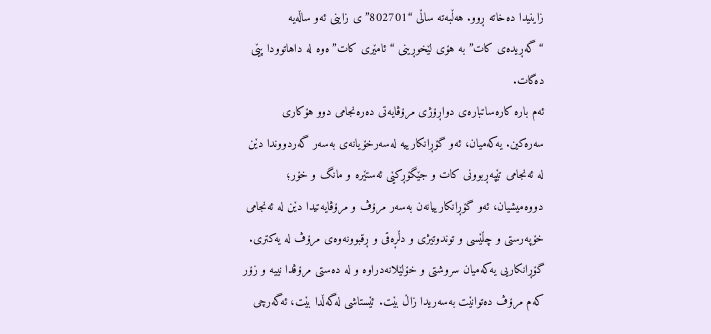زاینیدا دەخاتە ڕوو. هەڵبەتە ساڵی “802701”ی زاینی ئەو ساڵەیە “گەڕیدەى کات” بە هۆی لێخوڕینی “ئامێری کات”ەوە لە داهاتوودا پێی دەگات.
ئەم بارە کارەساتبارەى دواڕۆژی مرۆڤایەتی دەرەنجامی دوو هۆکاری سەرەکین. یەکەمیان، ئەو گۆڕانکارییە لەسەرخۆیانەی بەسەر گەردووندا دێن لە ئەنجامی تێپەڕبوونى کات و جێگۆڕکێی ئەستێرە و مانگ و خۆر؛ دووەمیشیان، ئەو گۆڕانکارییانەن بەسەر مرۆڤ و مرۆڤایەتیدا دێن لە ئەنجامی خۆپەرستی و چڵێسی و توندوتیژى و دڵڕەقی و ڕقبوونەوەى مرۆڤ لە یەکتری.
گۆڕانکاریى یەکەمیان سروشتی و خۆلێلانەدراوە و لە دەستى مرۆڤدا نییە و زۆر کەم مرۆڤ دەتوانێت بەسەریدا زاڵ بێت. ئێستاشی لەگەڵدا بێت، ئەگەرچی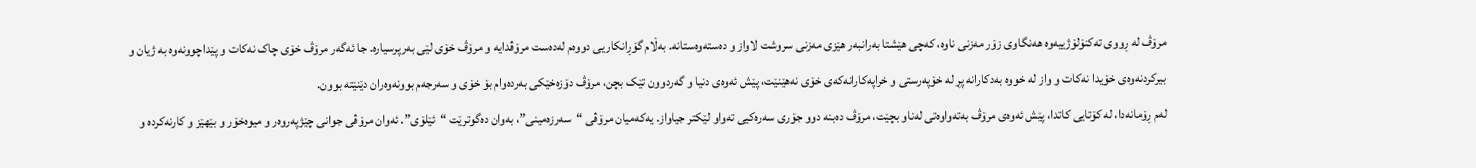مرۆڤ لە ڕووى تەکنۆلۆژییەوە هەنگاوى زۆر مەزنى ناوە، کەچی هێشتا بەرانبەر هێزى مەزنی سروشت لاواز و دەستەوەستانە. بەڵام گۆڕانکاریى دووەم لەدەست مرۆڤدایە و مرۆڤ خۆی لێی بەرپرسیارە. جا ئەگەر مرۆڤ خۆی چاک نەکات و پێداچوونەوە بە ژیان و بیرکردنەوەى خۆیدا نەکات و واز لە خووە بەدکارانە پڕ لە خۆپەرستی و خراپەکارانەکەى خۆی نەهێنێت، پێش ئەوەى دنیا و گەردوون تێک بچن، مرۆڤ دۆزەخێکی بەردەوام بۆ خۆی و سەرجەم بوونەوەران دێنێتە بوون.
لەم ڕۆمانەدا، لە کۆتایی کاتدا، پێش ئەوەى مرۆڤ بەتەواوەتى لەناو بچێت، مرۆڤ دەبنە دوو جۆری سەرەکیی تەواو لێکتر جیاواز. یەکەمیان مرۆڤى “سەرزەمینی”، بەوان دەگوترێت “ئێلۆى”. ئەوان مرۆڤى جوانى چێژپەروەر و میوەخۆر و بێهێز و کارنەکردە و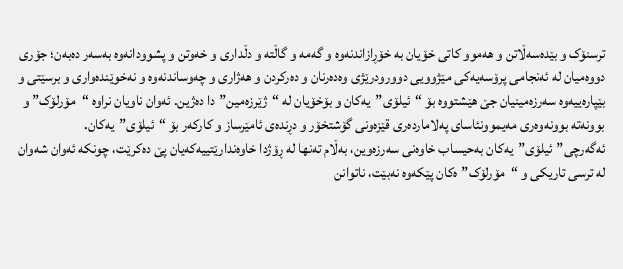ترسنۆک و بێدەسەڵاتن و هەموو کاتی خۆیان بە خۆڕازاندنەوە و گەمە و گاڵتە و دڵداری و خەوتن و پشوودانەوە بەسەر دەبەن؛ جۆری دووەمیان لە ئەنجامی پرۆسەیەکی مێژوویی دوورودرێژی وەدەرنان و دەرکردن و هەژارى و چەوساندنەوە و نەخوێندەوارى و برسێتی و بێپارەییەوە سەرزەمینیان جێ هێشتووە بۆ “ئیلۆی”یەکان و بۆخۆیان لە “ژێرزەمین”دا دەژین. ئەوان ناویان نراوە “مۆرلۆک” و بوونەتە بوونەوەری مەیموونئاسای پەلاماردەری قێزەونى گۆشتخۆر و دڕندەى ئامێرساز و کارکەر بۆ “ئیلۆی”یەکان.
ئەگەرچی”ئیلۆی”یەکان بەحیساب خاوەنى سەرزەوین، بەڵام تەنها لە ڕۆژدا خاوەندارێتییەکەیان پێ دەکرێت، چونکە ئەوان شەوان لە ترسی تاریکی و “مۆرلۆک”ەکان پێکەوە نەبێت، ناتوانن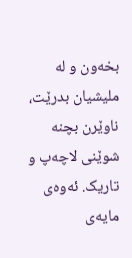بخەون و لە ملیشیان بدرێت، ناوێرن بچنە شوێنی لاچەپ و تاریک. ئەوەى مایەی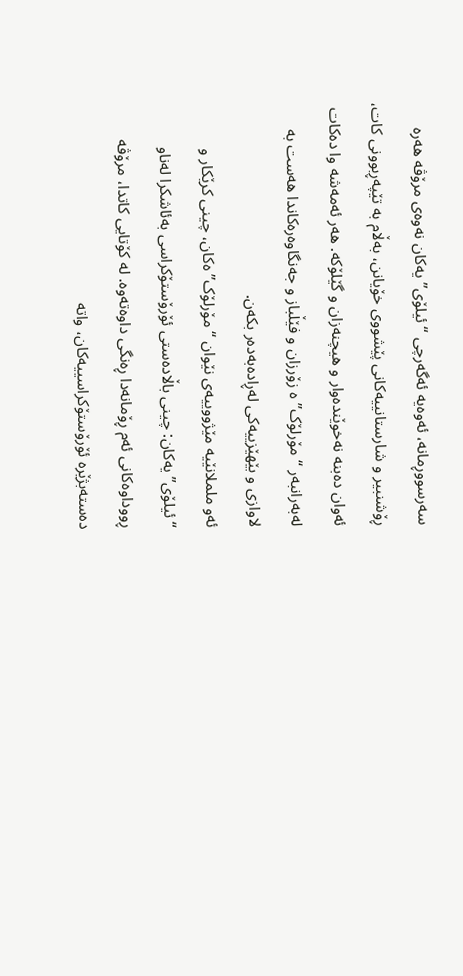سەرسووڕمانە، ئەوەیە ئەگەرچی “ئیلۆی”یەکان نەوەى مرۆڤە هەرە ڕۆشنبیر و شارستانییەکانی پێشووى خۆیانن، بەڵام بە تێپەڕبوونی کات، ئەوان دەبنە نەخوێندەوار و هیچنەزان و گێلۆکە. هەر ئەمەشە وا دەکات لەبەرانبەر “مۆرلۆک”ە زۆرزان و فێڵباز و جەنگاوەرەکاندا هەست بە لاوازی و بێهێزییەکی لەڕادەبەدەر بکەن.
ئەو ململانێیە مێژووییەی نێوان “مۆرلۆک”ەکان، چینى کرێکار و “ئیلۆی”یەکان: چینى باڵادەستی ئۆرۆستۆکراسی بەئاشکرا لەناو ڕووداوەکانى ئەم ڕۆمانەدا ڕەنگی داوەتەوە. لە کۆتایی کاتدا، مرۆڤە دەستەبژێرە ئۆرۆستۆکراسییەکان، واتە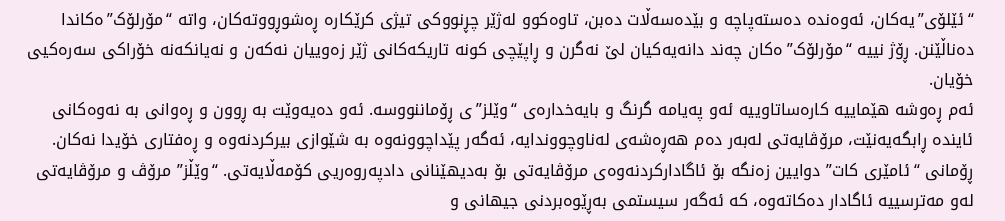“ئێلۆی”یەکان، ئەوەندە دەستەپاچە و بێدەسەڵات دەبن، تاوەکوو لەژێر چڕنووکی تیژی کرێکارە ڕەشوڕووتەکان، واتە “مۆرلۆک”ەکاندا دەناڵێنن. ڕۆژ نییە “مۆرلۆک”ەکان چەند دانەیەکیان لێ نەگرن و ڕاپێچی کونە تاریکەکانى ژێر زەوییان نەکەن و نەیانکەنە خۆراکی سەرەکیی خۆیان.
ئەم ڕەوشە هێماییە کارەساتاوییە ئەو پەیامە گرنگ و بایەخدارەى “وێلز”ی ڕۆماننووسە. ئەو دەیەوێت بە ڕوون و ڕەوانى بە نەوەکانى ئایندە ڕابگەیەنێت، مرۆڤایەتى لەبەر دەم هەڕەشەى لەناوچووندایە، ئەگەر پێداچوونەوە بە شێوازی بیرکردنەوە و ڕەفتاری خۆیدا نەکان. ڕۆمانی “ئامێری کات” دوایین زەنگە بۆ ئاگادارکردنەوەی مرۆڤایەتی بۆ بەدیهێنانی دادپەروەریی کۆمەڵایەتی. “وێڵز” مرۆڤ و مرۆڤایەتی لەو مەترسییە ئاگادار دەکاتەوە، کە ئەگەر سیستمی بەڕێوەبردنى جیهانى و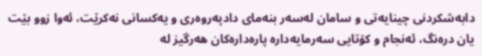دابەشکردنى چینایەتی و سامان لەسەر بنەماى دادپەروەرى و یەکسانی نەکرێت، ئەوا زوو بێت یان درەنگ، ئەنجام و کۆتایی سەرمایەدارە پارەدارەکان هەرگیز لە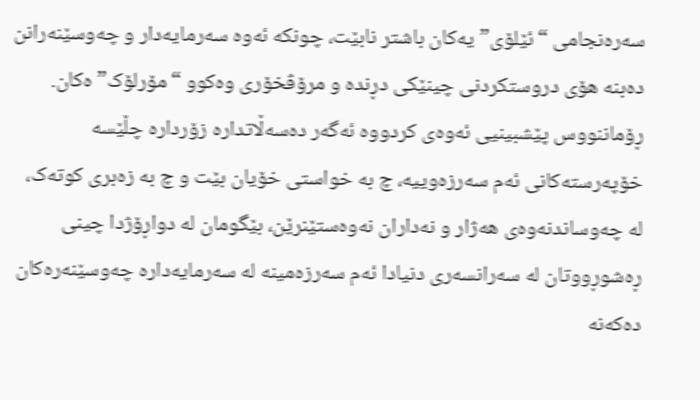سەرەنجامی “ئێلۆی”یەکان باشتر نابێت، چونکە ئەوە سەرمایەدار و چەوسێنەرانن دەبنە هۆی دروستکردنى چینێکی دڕندە و مرۆڤخۆری وەکوو “مۆرلۆک”ەکان. ڕۆماننووس پێشبینیی ئەوەى کردووە ئەگەر دەسەڵاتدارە زۆردارە چڵێسە خۆپەرستەکانى ئەم سەرزەوییە، چ بە خواستی خۆیان بێت و چ بە زەبری کوتەک، لە چەوساندنەوەى هەژار و نەداران نەوەستێنرێن، بێگومان لە دواڕۆژدا چینى ڕەشوڕووتان لە سەرانسەرى دنیادا ئەم سەرزەمینە لە سەرمایەدارە چەوسێنەرەکان دەکەنە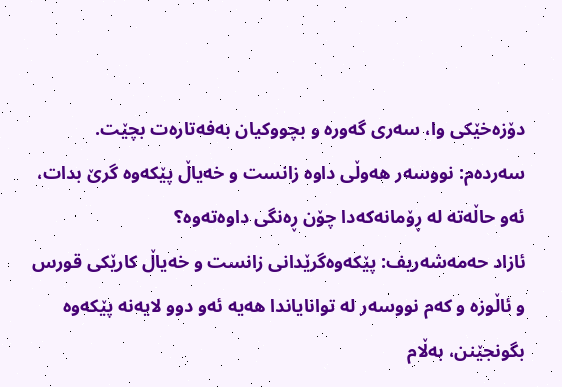دۆزەخێکى وا، سەری گەورە و بچووکیان بەفەتارەت بچێت.
سەردەم: نووسەر هەوڵی داوە زانست و خەیاڵ پێکەوە گرێ بدات، ئەو حاڵەتە لە ڕۆمانەکەدا چۆن ڕەنگی داوەتەوە؟
ئازاد حەمەشەریف: پێکەوەگرێدانی زانست و خەیاڵ کارێکی قورس و ئاڵوزە و کەم نووسەر لە توانایاندا هەیە ئەو دوو لایەنه پێکەوە بگونجێنن، بەڵام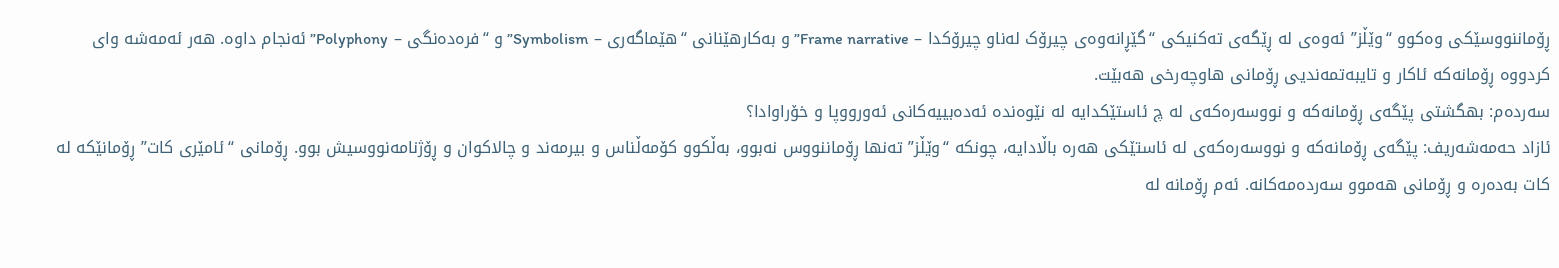ڕۆماننووسێکی وەکوو “وێڵز” ئەوەی لە ڕێگەی تەکنیکی “گێڕانەوەی چیرۆک لەناو چیرۆکدا – Frame narrative” و بەکارهێنانی “هێماگەری – Symbolism” و “فرەدەنگی – Polyphony” ئەنجام داوە. هەر ئەمەشە وای کردووە ڕۆمانەکە ئاکار و تایبەتمەندیی ڕۆمانی هاوچەرخی هەبێت.
سەردەم: بهگشتی پێگەی ڕۆمانەکە و نووسەرەکەی لە چ ئاستێکدایە له نێوەندە ئەدەبییەکانی ئەورووپا و خۆراوادا؟
ئازاد حەمەشەریف: پێگەی ڕۆمانەکە و نووسەرەکەی لە ئاستێکی هەرە باڵادایە، چونکە “وێڵز” تەنها ڕۆماننووس نەبوو، بەڵکوو کۆمەڵناس و بیرمەند و چالاکوان و ڕۆژنامەنووسیش بوو. ڕۆمانی “ئامێری کات” ڕۆمانێکە لە کات بەدەرە و ڕۆمانی هەموو سەردەمەکانە. ئەم ڕۆمانە لە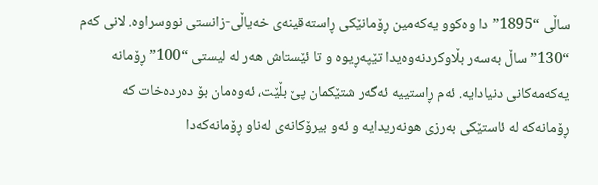ساڵی “1895”دا وەکوو یەکەمین ڕۆمانێکی ڕاستەقینەی خەیاڵی-زانستی نووسراوە. لانی کەم “130” ساڵ بەسەر بڵاوکردنەوەیدا تێپەڕیوە و تا ئێستاش هەر لە لیستی “100” ڕۆمانە یەکەمەکانی دنیادایە. ئەم ڕاستییە ئەگەر شتێکمان پێ بڵێت، ئەوەمان بۆ دەردەخات کە ڕۆمانەکە لە ئاستێکی بەرزی هونەریدایە و ئەو بیرۆکانەی لەناو ڕۆمانەکەدا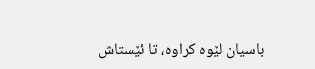باسیان لێوە کراوە، تا ئێستاش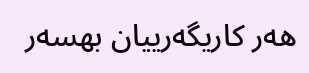هەر کاریگەرییان بهسەر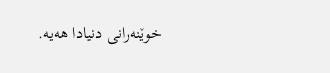خوێنەرانی دنیادا هەیە.